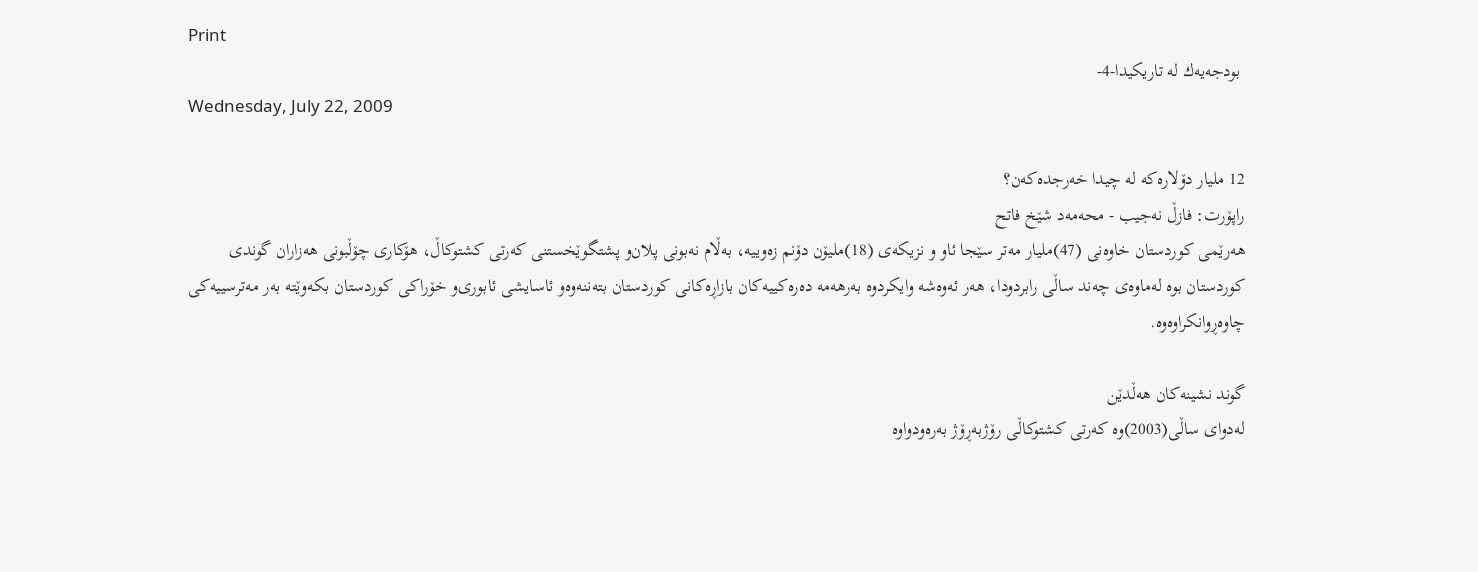Print
 بودجه‌یه‌ك له‌ تاریكیدا-4-
Wednesday, July 22, 2009

12 ملیار دۆلاره‌كه‌ له‌ چیدا خه‌رجده‌كه‌ن؟
راپۆرت: فازڵ‌ نه‌جیب - محه‌مه‌د شێخ فاتح
هه‌رێمی‌ كوردستان خاوه‌نی‌ (47)ملیار مه‌تر سێجا ئاو ‌و نزیكه‌ی‌ (18)ملیۆن دۆنم زه‌وییه‌، به‌ڵام نه‌بونی‌ پلان‌و پشتگوێخستنی‌ كه‌رتی‌ كشتوكاڵ‌، هۆكاری‌ چۆڵبونی‌ هه‌زاران گوندی‌ كوردستان بوه‌ له‌ماوه‌ی‌ چه‌ند ساڵی‌ رابردودا، هه‌ر ئه‌وه‌شه‌ وایكردوه‌ به‌رهه‌مه‌ ده‌ره‌كییه‌كان بازاڕه‌كانی‌ كوردستان بته‌ننه‌وه‌‌و ئاسایشی‌ ئابوری‌‌و خۆراكی‌ كوردستان بكه‌وێته‌ به‌ر مه‌ترسییه‌كی‌ چاوه‌ڕوانكراوه‌وه‌.

گوند نشینه‌كان هه‌ڵدێن
له‌دوای‌ ساڵی‌(2003)وه‌ كه‌رتی‌ كشتوكاڵی‌ رۆژبه‌ڕۆژ به‌ره‌ودواوه‌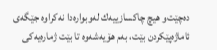ده‌چێت‌و هیچ چاكسازییه‌ك له‌وبواره‌دا نه‌كراوه‌ جێگه‌ی‌ ئاماژه‌پێكردن بێت، به‌م هۆیه‌شه‌وه‌ تا بێت ژماره‌یه‌كی‌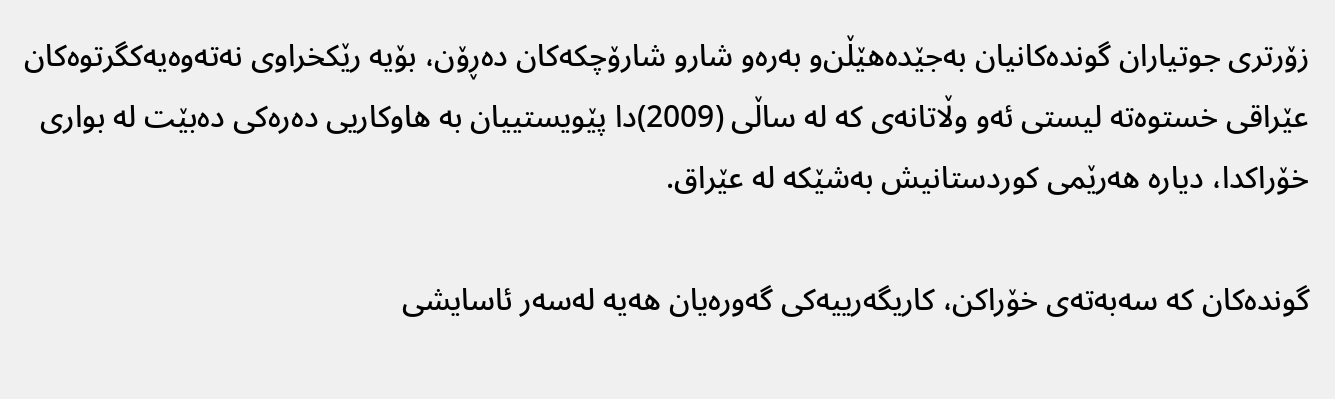زۆرتری‌ جوتیاران گونده‌كانیان به‌جێده‌هێڵن‌و به‌ره‌و شارو شارۆچكه‌كان ده‌ڕۆن، بۆیه‌ رێكخراوی‌ نه‌ته‌وه‌یه‌كگرتوه‌كان عێراقی‌ خستوه‌ته‌ لیستی‌ ئه‌و وڵاتانه‌ی‌ كه‌ له‌ ساڵی‌ (2009)دا پێویستییان به‌ هاوكاریی‌ ده‌ره‌كی‌ ده‌بێت له‌ بواری‌ خۆراكدا، دیاره‌ هه‌رێمی‌ كوردستانیش به‌شێكه‌ له‌ عێراق.

گونده‌كان كه‌ سه‌به‌ته‌ی‌ خۆراكن، كاریگه‌رییه‌كی‌ گه‌وره‌یان هه‌یه‌ له‌سه‌ر ئاسایشی‌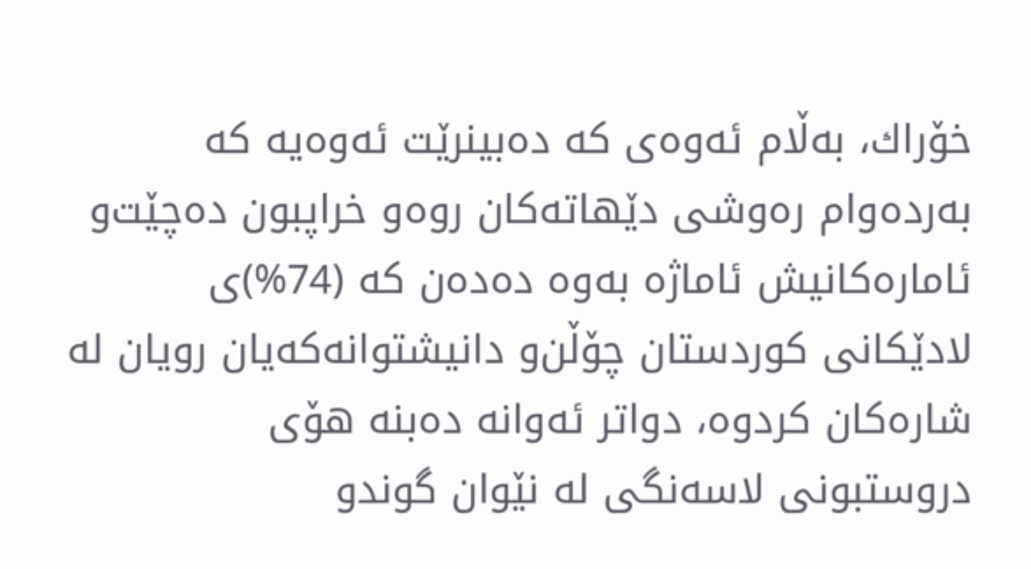خۆراك، به‌ڵام ئه‌وه‌ی‌ كه‌ ده‌بینرێت ئه‌وه‌یه‌ كه‌ به‌رده‌وام ره‌وشی دێهاته‌كان روه‌و خراپبون ده‌چێت‌و ئاماره‌كانیش ئاماژه‌ به‌وه‌ ده‌ده‌ن كه‌ (74%)ی لادێكانی‌ كوردستان چۆڵن‌و دانیشتوانه‌كه‌یان رویان له‌ شاره‌كان كردوه‌، دواتر ئه‌وانه‌ ده‌بنه‌ هۆی‌ دروستبونی‌ لاسه‌نگی‌ له‌ نێوان گوندو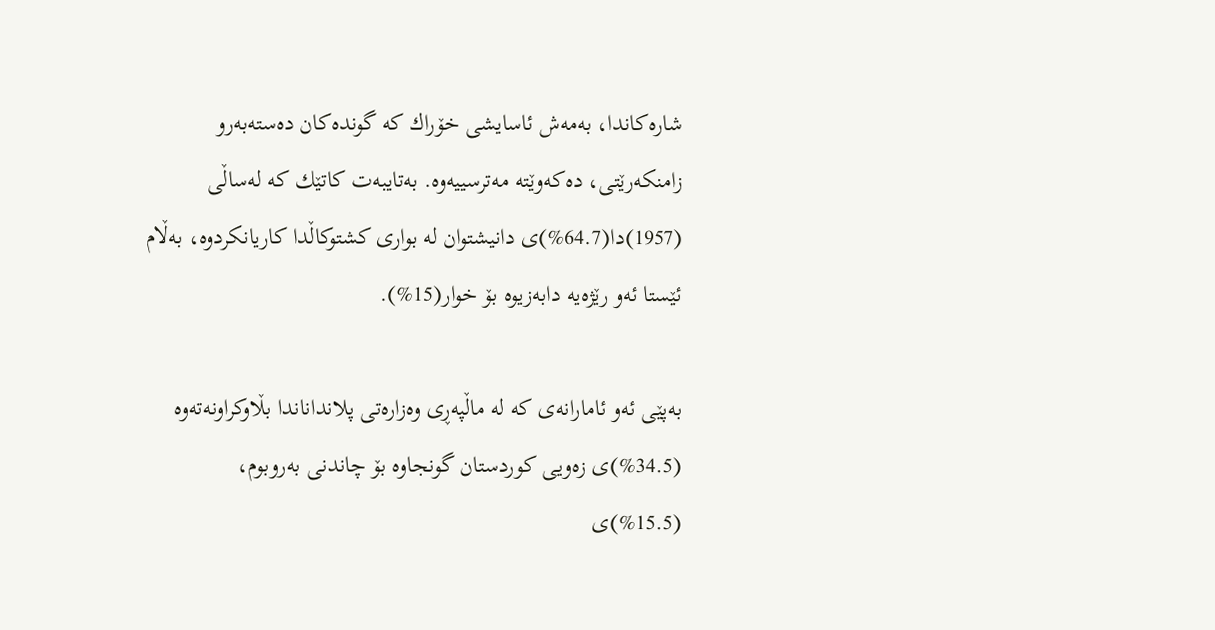شاره‌كاندا، به‌مه‌ش ئاسایشی خۆراك كه‌ گونده‌كان ده‌سته‌به‌رو زامنكه‌رێتی، ده‌كه‌وێته‌ مه‌ترسییه‌وه‌. به‌تایبه‌ت كاتێك كه‌ له‌ساڵی (1957)دا(64.7%)ی دانیشتوان له‌ بواری كشتوكاڵدا كاریانكردوه‌، به‌ڵام ئێستا ئه‌و رێژه‌یه‌ دابه‌زیوه‌ بۆ خوار(15%).

به‌پێی‌ ئه‌و ئامارانه‌ی‌ كه‌ له‌ ماڵپه‌ڕی‌ وه‌زاره‌تی‌ پلانداناندا بڵاوكراونه‌ته‌وه‌ (34.5%)ی‌ زه‌ویی‌ كوردستان گونجاوه‌ بۆ چاندنی‌ به‌روبوم، (15.5%)ی‌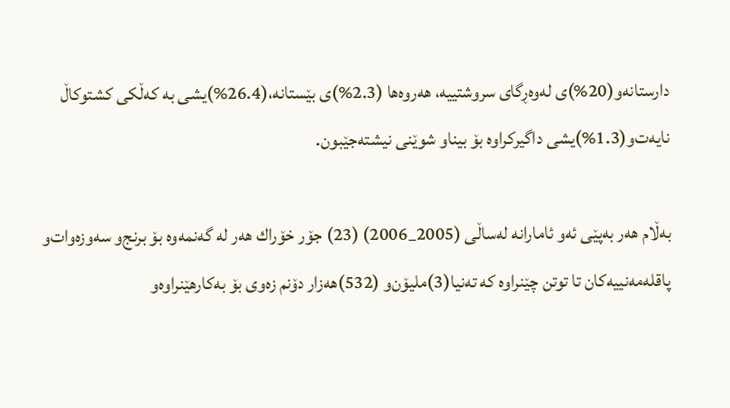دارستانه‌‌و(20%)ی‌ له‌وه‌ڕگای‌ سروشتییه‌، هه‌روه‌ها (2.3%)ی‌ بێستانه‌،(26.4%)یشی‌ به‌ كه‌ڵكی‌ كشتوكاڵ‌ نایه‌ت‌و(1.3%)یشی‌ داگیركراوه‌ بۆ بیناو شوێنی‌ نیشته‌جێبون.

به‌ڵام هه‌ر به‌پێی‌ ئه‌و ئامارانه‌ له‌ساڵی‌ (2005_2006) (23) جۆر خۆراك هه‌ر له‌ گه‌نمه‌وه‌ بۆ برنج‌و سه‌وزه‌وات‌و پاقله‌مه‌نییه‌كان تا توتن چێنراوه‌ كه‌ ته‌نیا(3)ملیۆن‌و (532)هه‌زار دۆنم زه‌وی‌ بۆ به‌كارهێنراوه‌و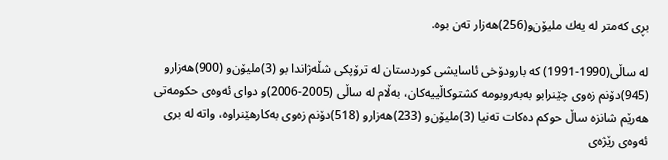بڕی‌ كه‌متر له‌ یه‌ك ملیۆن‌و(256)هه‌زار ته‌ن بوه‌.

له‌ ساڵی‌(1990-1991) كه‌ بارودۆخی‌ ئاسایشی‌ كوردستان له‌ ترۆپكی‌ شڵه‌ژاندا بو (3)ملیۆن‌و (900)هه‌زارو (945)دۆنم زه‌وی‌ چێنرابو به‌به‌روبومه‌ كشتوكاڵییه‌كان، به‌ڵام له‌ ساڵی‌ (2005-2006)و دوای‌ ئه‌وه‌ی‌ حكومه‌تی‌ هه‌رێم شانزه‌ ساڵ‌ حوكم ده‌كات ته‌نیا (3)ملیۆن‌و (233)هه‌زارو (518)دۆنم زه‌وی‌ به‌كارهێنراوه‌، واته‌ له‌ بری‌ ئه‌وه‌ی‌ رێژه‌ی‌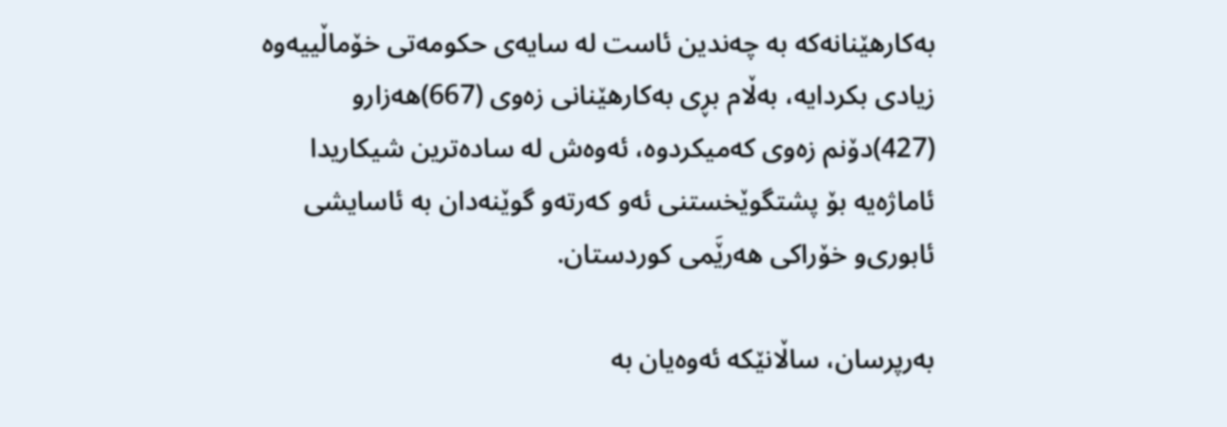به‌كارهێنانه‌كه‌ به‌ چه‌ندین ئاست له‌ سایه‌ی‌ حكومه‌تی‌ خۆماڵییه‌وه‌ زیادی‌ بكردایه‌، به‌ڵام بڕی‌ به‌كارهێنانی‌ زه‌وی‌ (667)هه‌زارو (427)دۆنم زه‌وی‌ كه‌میكردوه‌، ئه‌وه‌ش له‌ ساده‌ترین شیكاریدا ئاماژه‌یه‌ بۆ پشتگوێخستنی‌ ئه‌و كه‌رته‌و گوێنه‌دان به‌ ئاسایشی‌ ئابوری‌‌و خۆراكی‌ هه‌رێَمی‌ كوردستان.

به‌رپرسان، ساڵانێكه‌ ئه‌وه‌یان به‌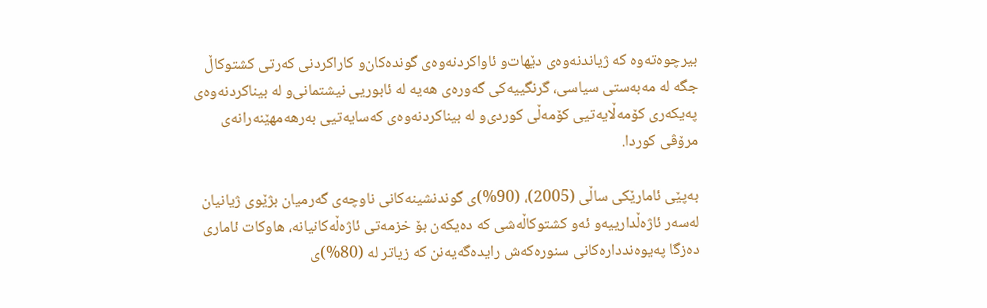بیرچوه‌ته‌وه‌ كه‌ ژیاندنه‌وه‌ی‌ دێهات‌و ئاواکردنه‌وه‌ی گونده‌کان‌و کاراکردنی که‌رتی کشتوکاڵ‌ جگه‌ له‌ مه‌به‌ستی سیاسی، گرنگییه‌کی گه‌وره‌ی هه‌یه‌ له‌ ئابوریی نیشتمانی‌و له‌ بیناکردنه‌وه‌ی په‌یکه‌ر‌ی کۆمه‌ڵایه‌تیی‌ كۆمه‌ڵی‌ کوردی‌و له‌ بیناکردنه‌وه‌ی که‌سایه‌تیی به‌رهه‌مهێنه‌رانه‌ی مرۆڤی کوردا.

به‌پێی‌ ئامارێكی‌ ساڵی‌ (2005)، (90%)ی‌ گوندنشینه‌كانی‌ ناوچه‌ی‌ گه‌رمیان بژێوی‌ ژیانیان له‌سه‌ر ئاژه‌ڵدارییه‌‌و ئه‌و كشتوكاڵه‌شی‌ كه‌ ده‌یكه‌ن بۆ خزمه‌تی‌ ئاژه‌ڵه‌كانیانه‌، هاوكات ئاماری‌ ده‌زگا په‌یوه‌ندداره‌كانی‌ سنوره‌كه‌ش رایده‌گه‌یه‌نن كه‌ زیاتر له‌ (80%)ی‌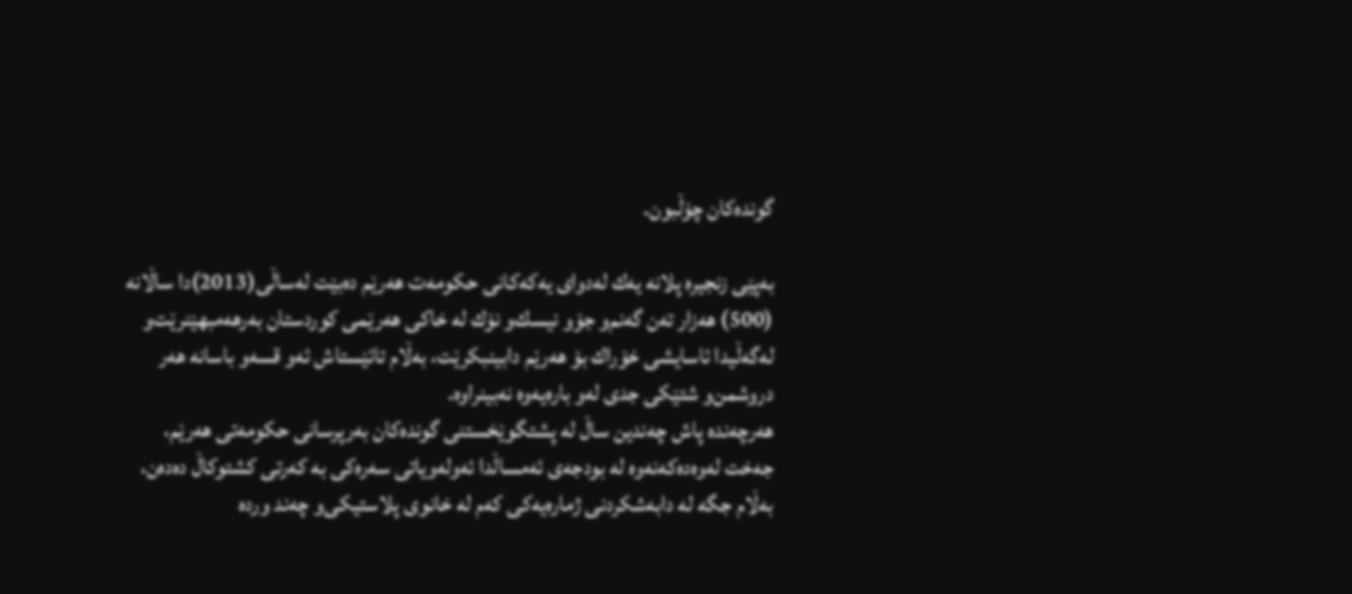گونده‌كان چۆڵبون.

به‌پێی‌ زنجیره‌ پلانه‌ یه‌ك له‌دوای‌ یه‌كه‌كانی‌ حكومه‌ت هه‌رێم ده‌بێت له‌ساڵی‌(2013)دا ساڵانه‌ (500) هه‌زار ته‌ن گه‌نم‌و جۆ‌و نیسك‌و نۆك له‌ خاكی‌ هه‌رێمی‌ كوردستان به‌رهه‌مبهێنرێت‌و له‌گه‌ڵیدا ئاسایشی‌ خۆراك بۆ هه‌رێم دابینبكرێت، به‌ڵام تائێستاش ئه‌و قسه‌و باسانه‌ هه‌ر دروشمن‌و شتێكی‌ جدی‌ له‌و باره‌یه‌وه‌ نه‌بینراوه‌.
هه‌رچه‌نده‌ پاش چه‌ندین ساڵ‌ له‌ پشتگوێخستنی‌ گونده‌كان به‌رپرسانی‌ حكومه‌تی‌ هه‌رێم، جه‌خت له‌وه‌ده‌كه‌نه‌وه‌ له‌ بودجه‌ی‌ ئه‌مساڵدا ئه‌وله‌ویاتی‌ سه‌ره‌كی‌ به‌ كه‌رتی‌ كشتوكاڵ‌ ده‌ده‌ن، به‌ڵام جگه‌ له‌ دابه‌شكردنی‌ ژماره‌یه‌كی‌ كه‌م له‌ خانوی‌ پلاستیكی‌‌و چه‌ند ورده‌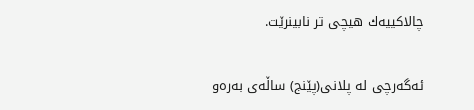چالاكییه‌ك هیچی‌ تر نابینرێت.

ئه‌گه‌رچی‌ له‌ پلانی‌(پێنج) ساڵه‌ی‌ به‌ره‌و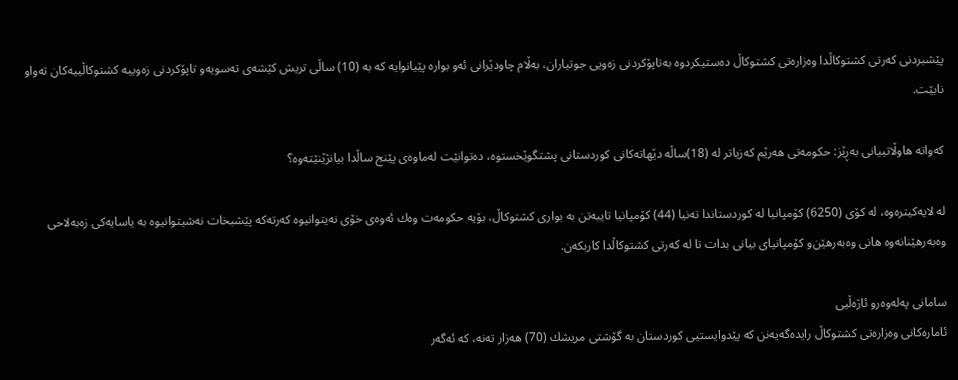پێشبردنی‌ كه‌رتی‌ كشتوكاڵدا وه‌زاره‌تی‌ كشتوكاڵ‌ ده‌ستیكردوه‌ به‌تاپۆكردنی‌ زه‌ویی‌ جوتیاران، به‌ڵام چاودێرانی‌ ئه‌و بواره‌ پێیانوایه‌ كه‌ به‌ (10) ساڵی تریش كێشه‌ی ته‌سویه‌و تاپۆكردنی زه‌وییه‌ كشتوكاڵییه‌كان ته‌واو نابێت.

كه‌واته‌ هاوڵاتییانی‌ به‌ڕێز: حكومه‌تی‌ هه‌رێم كه‌زیاتر له‌ (18)ساڵه‌ دێهاته‌كانی‌ كوردستانی‌ پشتگوێخستوه‌، ده‌توانێت له‌ماوه‌ی‌ پێنج ساڵدا بیانژێنێته‌وه‌؟

له‌ لایه‌كیتره‌وه‌، له‌ كۆی‌ (6250) كۆمپانیا له‌ كوردستاندا ته‌نیا (44) كۆمپانیا تایبه‌تن به‌ بواری‌ كشتوكاڵ‌، بۆیه‌ حكومه‌ت وه‌ك ئه‌وه‌ی‌ خۆی‌ نه‌یتوانیوه‌ كه‌رته‌كه‌ پێشبخات نه‌شیتوانیوه‌ به‌ یاسایه‌كی‌ زه‌به‌لاحی‌ وه‌به‌رهێنانه‌وه‌ هانی‌ وه‌به‌رهێن‌و كۆمپانیای‌ بیانی‌ بدات تا له‌ كه‌رتی‌ كشتوكاڵدا كاربكه‌ن.

سامانی‌ په‌له‌وه‌ر‌و ئاژه‌ڵیی‌
ئاماره‌كانی‌ وه‌زاره‌تی‌ كشتوكاڵ‌ رایده‌گه‌یه‌نن كه‌ پێدوایستیی‌ كوردستان به‌ گۆشتی‌ مریشك (70) هه‌زار ته‌نه‌، كه‌ ئه‌گه‌ر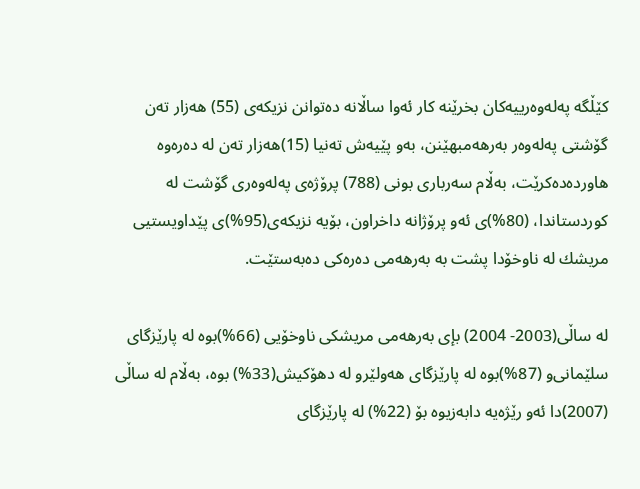كێڵگه‌ په‌له‌وه‌رییه‌كان بخرێنه‌ كار ئه‌وا ساڵانه‌ ده‌توانن نزیكه‌ی (55) هه‌زار ته‌ن گۆشتی په‌له‌وه‌ر به‌رهه‌مبهێنن، به‌و پێیه‌ش ته‌نیا (15)هه‌زار ته‌ن له‌ ده‌ره‌وه‌ هاورده‌ده‌كرێت، به‌ڵام سه‌رباری‌ بونی‌ (788) پرۆژه‌ی په‌له‌وه‌ری گۆشت له‌ كوردستاندا، (80%)ی‌ ئه‌و پرۆژانه‌ داخراون، بۆیه‌ نزیكه‌ی‌(95%)ی‌ پێداویستیی‌ مریشك له‌ ناوخۆدا پشت به‌ به‌رهه‌می‌ ده‌ره‌كی‌ ده‌به‌ستێت.

له‌ ساڵی‌(2003- 2004) بإی‌ به‌رهه‌می‌ مریشكی‌ ناوخۆیی‌ (66%)بوه‌ له‌ پارێزگای‌ سلێمانی‌‌و (87%)بوه‌ له‌ پارێزگای‌ هه‌ولێر‌و له‌ دهۆكیش(33%) بوه‌، به‌ڵام له‌ ساڵی‌ (2007)دا ئه‌و رێژه‌یه‌ دابه‌زیوه‌ بۆ (22%) له‌ پارێزگای‌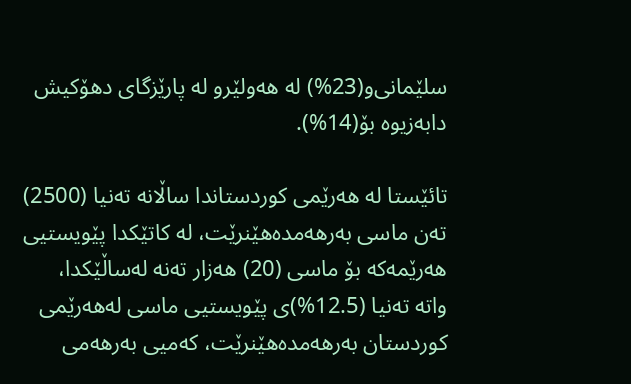سلێمانی‌‌و(23%) له‌ هه‌ولێرو له‌ پارێزگای‌ دهۆكیش دابه‌زیوه‌ بۆ(14%).

تائێستا له‌ هه‌رێمی كوردستاندا ساڵانه‌ ته‌نیا (2500) ته‌ن ماسی به‌رهه‌مده‌هێنرێت، له‌ كاتێكدا پێویستیی هه‌رێمه‌كه‌ بۆ ماسی (20) هه‌زار ته‌نه‌ له‌ساڵێكدا، واته‌ ته‌نیا (12.5%)ی‌ پێویستیی‌ ماسی‌ له‌هه‌رێمی‌ كوردستان به‌رهه‌مده‌هێنرێت، كه‌میی‌ به‌رهه‌می‌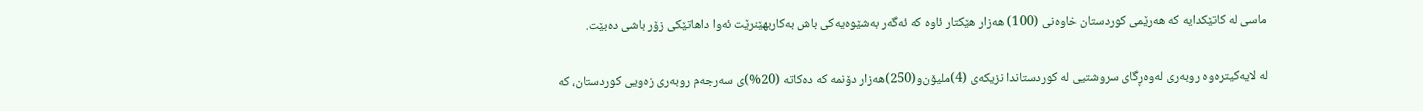ماسی‌ له‌ كاتێكدایه‌ كه‌ هه‌رێمی‌ كوردستان خاوه‌نی‌ (100) هه‌زار هێكتار ئاوه‌ كه‌ ئه‌گه‌ر به‌شێوه‌یه‌كی باش به‌كاربهێنرێت ئه‌وا داهاتێكی زۆر باشی‌ ده‌بێت.

له‌ لایه‌كیتره‌وه‌ روبه‌ری‌ له‌وه‌ڕگای‌ سر‌وشتیی له‌ كوردستاندا نزیكه‌ی‌ (4)ملیۆن‌و(250)هه‌زار دۆنمه‌ كه‌ ده‌كاته‌ (20%)ی‌ سه‌رجه‌م روبه‌ری‌ زه‌ویی‌ كوردستان، كه‌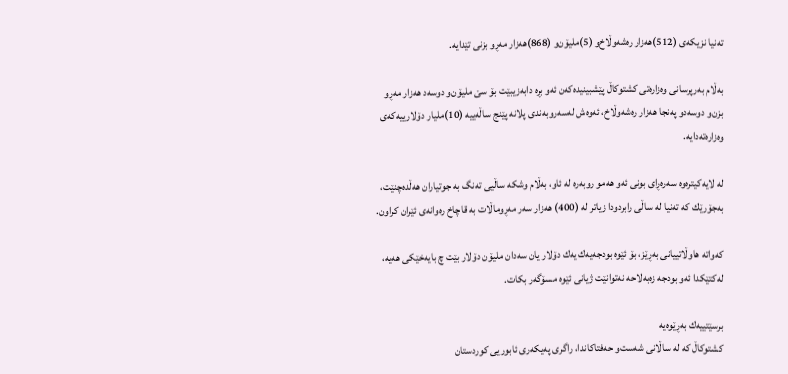ته‌نیا نزیكه‌ی‌ (512)هه‌زار ره‌شه‌وڵاخ‌و (5)ملیۆن‌و (868)هه‌زار مه‌ڕو بزنی‌ تێدایه‌.

به‌ڵام به‌رپرسانی‌ وه‌زاره‌تی‌ كشتوكاڵ‌ پێشبینیده‌كه‌ن ئه‌و بڕه‌ دابه‌زیبێت بۆ سێ‌ ملیۆن‌و دوسه‌د هه‌زار مه‌ڕو بزن‌و دوسه‌د‌و په‌نجا هه‌زار ره‌شه‌وڵاخ، ئه‌وه‌ش له‌سه‌روبه‌ندی‌ پلانه‌ پێنج ساڵه‌ییه‌ (10)ملیار دۆلارییه‌كه‌ی‌ وه‌زاره‌ته‌دایه‌.

له‌ لایه‌كیتره‌وه‌ سه‌ره‌ڕای‌ بونی‌ ئه‌و هه‌مو روبه‌ره‌ له‌ ئاو، به‌ڵام وشكه‌ ساڵیی‌ ته‌نگ به‌ جوتیاران هه‌ڵده‌چنێت، به‌جۆرێك كه‌ ته‌نیا له‌ ساڵی‌ رابردودا زیاتر له‌ (400) هه‌زار سه‌ر مه‌ڕوماڵات به‌ قاچاخ ره‌وانه‌ی‌ ئێران كراون.

كه‌واته‌ هاوڵاتییانی‌ به‌ڕێز، بۆ ئێوه‌ بودجه‌یه‌ك یه‌ك دۆلار یان سه‌دان ملیۆن دۆلار بێت چ بایه‌خێكی‌ هه‌یه‌، له‌كتێكدا ئه‌و بودجه‌ زه‌به‌لاحه‌ نه‌توانێت ژیانی‌ ئێوه‌ مسۆگه‌ر بكات.

برسێتییه‌ك به‌ڕێوه‌یه‌
كشتوكاڵ‌ كه‌ له‌ ساڵانی‌ شه‌ست‌و حه‌فتاكاندا، راگری‌ په‌یكه‌ری‌ ئابوریی‌ كوردستان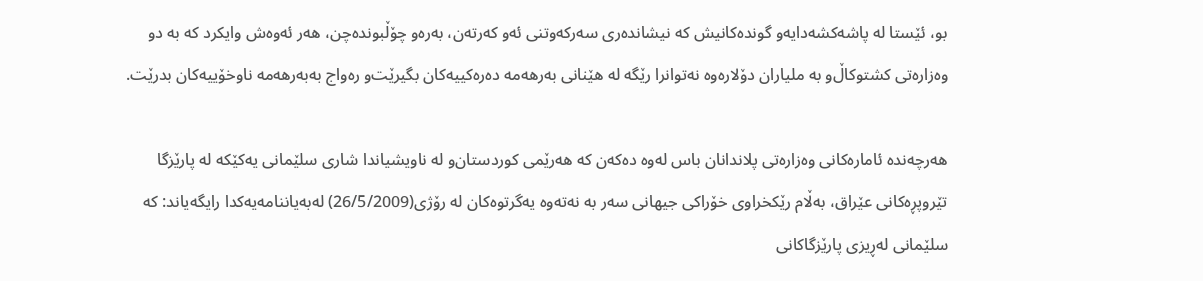بو، ئێستا له‌ پاشه‌كشه‌دایه‌و گونده‌كانیش كه‌ نیشانده‌ری‌ سه‌ركه‌وتنی‌ ئه‌و كه‌رته‌ن، به‌ره‌و چۆڵبونده‌چن، هه‌ر ئه‌وه‌ش وایكرد كه‌ به‌ دو وه‌زاره‌تی‌ كشتوكاڵ‌‌و به‌ ملیاران دۆلاره‌وه‌ نه‌توانرا رێگه‌ له‌ هێنانی‌ به‌رهه‌مه‌ ده‌ره‌كییه‌كان بگیرێت‌و ره‌واج به‌به‌رهه‌مه‌ ناوخۆییه‌كان بدرێت.

هه‌رچه‌نده‌ ئاماره‌كانی‌ وه‌زاره‌تی‌ پلاندانان باس له‌وه‌ ده‌كه‌ن كه‌ هه‌رێمی‌ كوردستان‌و له‌ ناویشیاندا شاری‌ سلێمانی‌ یه‌كێكه‌ له‌ پارێزگا تێر‌وپڕه‌كانی‌ عێراق، به‌ڵام رێكخراوی‌ خۆراكی‌ جیهانی‌ سه‌ر به‌ نه‌ته‌وه‌ یه‌گرتوه‌كان له‌ رۆژی‌(26/5/2009) له‌به‌یاننامه‌یه‌كدا رایگه‌یاند: كه‌ سلێمانی‌ له‌ڕیزی‌ پارێزگاكانی‌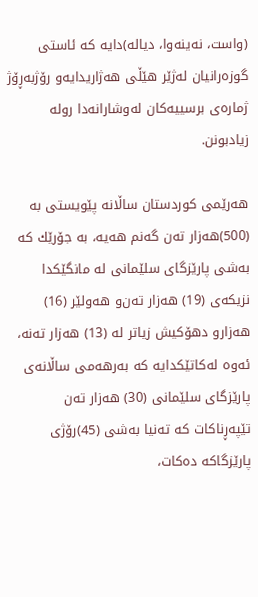(واست، نه‌ینه‌وا، دیاله‌)دایه‌ كه‌ ئاستی‌ گوزه‌رانیان له‌ژێر هێڵی‌ هه‌ژاریدایه‌‌و رۆژبه‌ڕۆژ ژماره‌ی‌ برسییه‌كان له‌وشارانه‌دا روله‌ زیادبونن.

هه‌رێمی‌ كوردستان ساڵانه‌ پێویستی به‌ (500)هه‌زار ته‌ن گه‌نم هه‌یه‌، به‌ جۆرێك كه‌ به‌شی پارێزگای سلێمانی له‌ مانگێكدا نزیكه‌ی‌ (19) هه‌زار ته‌ن‌و هه‌ولێر (16) هه‌زارو دهۆكیش زیاتر له‌ (13) هه‌زار ته‌نه‌، ئه‌وه‌ له‌كاتێكدایه‌ كه‌ به‌رهه‌می ساڵانه‌ی پارێزگای سلێمانی (30) هه‌زار ته‌ن تێپه‌ڕناكات كه‌ ته‌نیا به‌شی (45)رۆژی‌ پارێزگاكه‌ ده‌كات،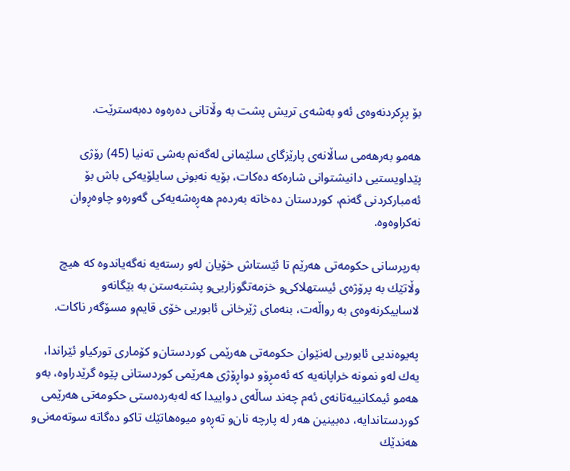بۆ پڕكردنه‌وه‌ی ئه‌و به‌شه‌ی‌ تریش پشت به‌ وڵاتانی‌ ده‌ره‌وه‌ ده‌به‌سترێت.

هه‌مو به‌رهه‌می‌ ساڵانه‌ی‌ پارێزگای‌ سلێمانی‌ له‌گه‌نم به‌شی‌ ته‌نیا (45) رۆژی‌ پێداویستیی‌ دانیشتوانی‌ شاره‌كه‌ ده‌كات، بۆیه‌ نه‌بونی‌ سایلۆیه‌كی‌ باش بۆ ئه‌مباركردنی‌ گه‌نم، كوردستان ده‌خاته‌ به‌رده‌م هه‌ڕه‌شه‌یه‌كی‌ گه‌وره‌و چاوه‌ڕوان نه‌كراوه‌وه‌.

به‌رپرسانی‌ حكومه‌تی‌ هه‌رێم تا ئێستاش خۆیان له‌و رسته‌یه‌ نه‌گه‌یاندوه‌ كه‌ هیچ وڵاتێك به‌ پرۆژه‌ی ئیستهلاكی‌و خزمه‌تگوزاریی‌و پشتبه‌ستن به‌ بێگانه‌و لاساییكرنه‌وه‌ی به‌ رواڵه‌ت، بنه‌مای ژێرخانی ئابوریی خۆی قایم‌و مسۆگه‌ر ناكات.

په‌یوه‌ندیی ئابوریی له‌نێوان حكومه‌تی هه‌رێمی كوردستان‌و كۆماری توركیا‌و ئێراندا، یه‌ك له‌و نمونه‌ خراپانه‌یه‌ كه‌ ئه‌مڕۆ‌و دواڕۆژی هه‌رێمی كوردستانی پێوه‌ گرێدراوه‌، به‌و هه‌مو ئیمكانییه‌تانه‌ی ئه‌م چه‌ند ساڵه‌ی دواییدا كه‌ له‌به‌رده‌ستی حكومه‌تی هه‌رێمی كوردستاندایه‌، ده‌بینین هه‌ر له‌ پارچه‌ نان‌و ته‌ڕه‌و میوه‌هاتێك تاكو ده‌گاته‌ سوته‌مه‌نی‌و هه‌ندێك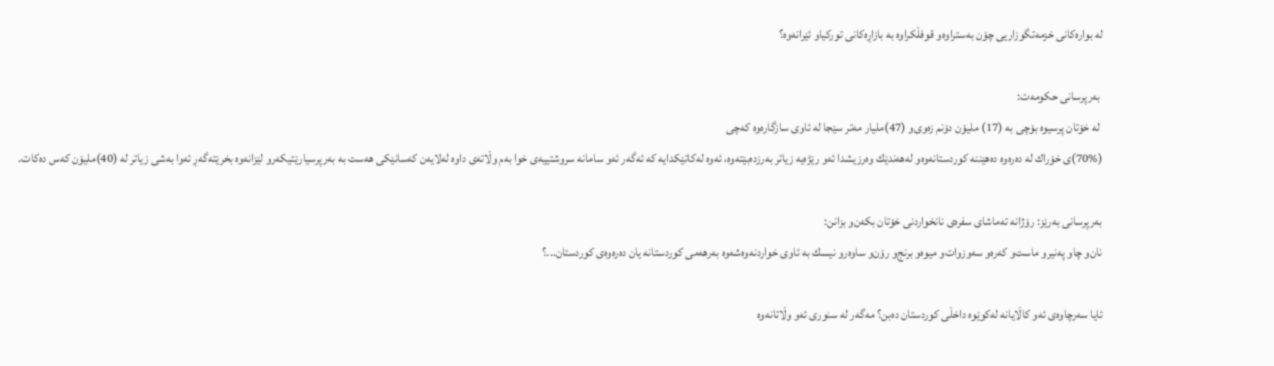له‌ بواره‌كانی خزمه‌تگوزاریی چۆن به‌ستراوه‌و قوفڵكراوه‌ به‌ بازاڕه‌كانی توركیاو ئێرانه‌وه‌؟

 به‌رپرسانی‌ حكومه‌ت:
 له‌ خۆتان پرسیوه‌ بۆچی‌ به‌ (17) ملیۆن دۆنم زه‌وی‌‌و (47)ملیار مه‌تر سێجا له‌ ئاوی‌ سازگاره‌وه‌ كه‌چی‌
(70%)ی‌ خۆراك له‌ ده‌ره‌وه‌ ده‌هێننه‌ كوردستانه‌وه‌و له‌هه‌ندێك وه‌رزیشدا ئه‌و رێژه‌یه‌ زیاتر به‌رزده‌بێته‌وه‌، ئه‌وه‌ له‌كاتێكدایه‌ كه‌ ئه‌گه‌ر ئه‌و سامانه‌ سروشتییه‌ی‌ خوا به‌م وڵاته‌ی‌ داوه‌ له‌لایه‌ن كه‌سانێكی‌ هه‌ست به‌ به‌رپرسیارێتیكه‌رو لێزانه‌وه‌ بخرێته‌گه‌ڕ ئه‌وا به‌شی‌ زیاتر له‌ (40)ملیۆن كه‌س ده‌كات.

به‌رپرسانی‌ به‌رێز: رۆژانه‌ ته‌ماشای سفره‌ی نانخواردنی خۆتان بكه‌ن‌و بزانن:
نان‌و چاو په‌نیرو ماست‌و كه‌ره‌و سه‌وزوات‌و میوه‌و برنج‌و رۆن‌و ساوه‌رو نیسك به‌ ئاوی خواردنه‌وه‌شه‌وه‌ به‌رهه‌می كوردستانه‌ یان ده‌ره‌وه‌ی كوردستان...؟

ئایا سه‌رچاوه‌ی ئه‌و كاڵایانه‌ له‌كوێوه‌ داخڵی كوردستان ده‌بن؟ مه‌گه‌ر له‌ سنوری‌ ئه‌و وڵاتانه‌وه‌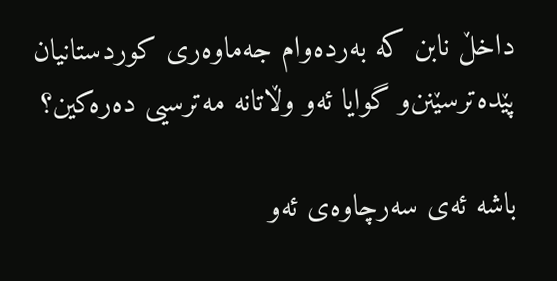داخڵ‌ نابن كه‌ به‌رده‌وام جه‌ماوه‌ری‌ كوردستانیان پێده‌ترسێنن‌و گوایا ئه‌و وڵاتانه‌ مه‌ترسیی‌ ده‌ره‌كین؟

باشه‌ ئه‌ی سه‌رچاوه‌ی ئه‌و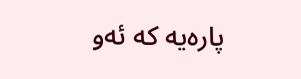پاره‌یه‌ كه‌ ئه‌و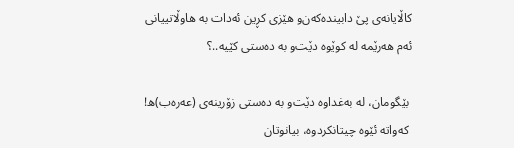كاڵایانه‌ی‌ پێ‌ دابینده‌كه‌ن‌و هێزی كڕین ئه‌دات به‌ هاوڵاتییانی ئه‌م هه‌رێمه‌ له‌ كوێوه‌ دێت‌و به‌ ده‌ستی كێیه‌..؟

 بێگومان، له‌ به‌غداوه‌ دێت‌و به‌ ده‌ستی زۆرینه‌ی (عه‌ره‌ب)ه‌!
 كه‌واته‌ ئێوه‌ چیتانكردوه‌، بیانوتان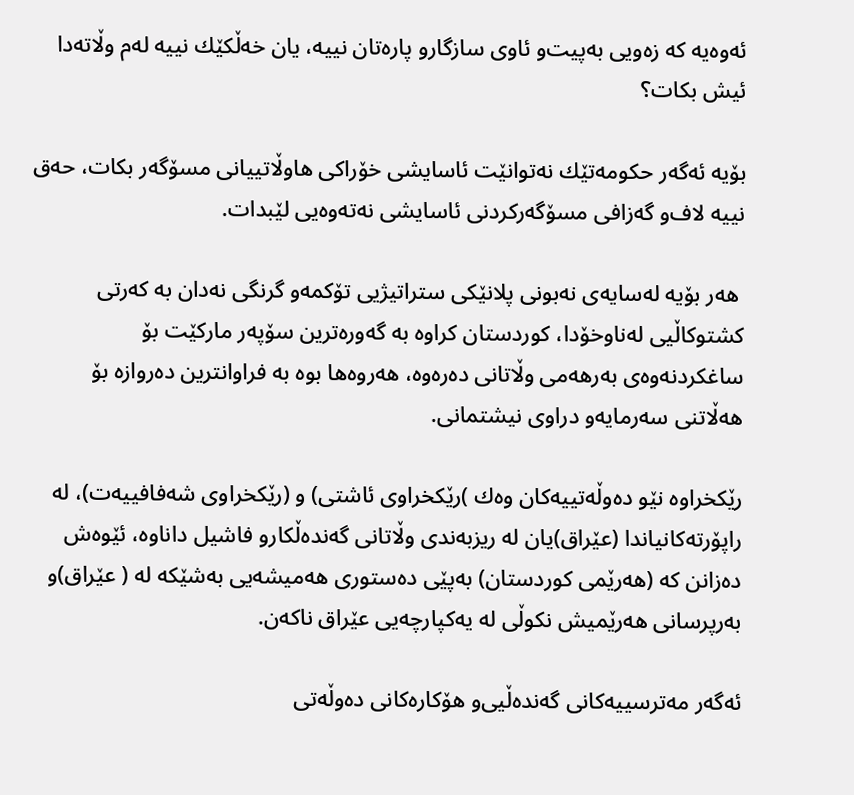ئه‌وه‌یه‌ كه‌ زه‌ویی‌ به‌پیت‌و ئاوی‌ سازگارو پاره‌تان نییه‌، یان خه‌ڵكێك نییه‌ له‌م وڵاته‌دا ئیش بكات؟

بۆیه‌ ئه‌گه‌ر حكومه‌تێك نه‌توانێت ئاسایشی خۆراكی هاوڵاتییانی مسۆگه‌ر بكات، حه‌ق نییه‌ لاف‌و گه‌زافی مسۆگه‌ركردنی‌ ئاسایشی نه‌ته‌وه‌یی‌ لێبدات.

 هه‌ر بۆیه‌ له‌سایه‌ی‌ نه‌بونی‌ پلانێكی‌ ستراتیژیی‌ تۆكمه‌و گرنگی نه‌دان به‌ كه‌رتی‌ كشتوكاڵیی‌ له‌ناوخۆدا، كوردستان كراوه‌ به‌ گه‌وره‌ترین سۆپه‌ر ماركێت بۆ ساغكردنه‌وه‌ی‌ به‌رهه‌می‌ وڵاتانی‌ ده‌ره‌وه‌، هه‌روه‌ها بوه‌ به‌ فراوانترین ده‌روازه‌ بۆ هه‌ڵاتنی‌ سه‌رمایه‌‌و دراوی‌ نیشتمانی‌.

رێكخراوه‌ نێو ده‌وڵه‌تییه‌كان وه‌ك )رێكخراوی ئاشتی) و (رێكخراوی شه‌فافییه‌ت)، له‌ راپۆرته‌كانیاندا (عێراق)یان له‌ ریزبه‌ندی وڵاتانی گه‌نده‌ڵكارو فاشیل داناوه‌، ئێوه‌ش ده‌زانن كه‌ (هه‌رێمی كوردستان) به‌پێی ده‌ستوری هه‌میشه‌یی به‌شێكه‌ له‌ ( عێراق)و به‌رپرسانی‌ هه‌رێمیش نكوڵی‌ له‌ یه‌كپارچه‌یی‌ عێراق ناكه‌ن.

ئه‌گه‌ر مه‌ترسییه‌كانی گه‌نده‌ڵیی‌و هۆكاره‌كانی ده‌وڵه‌تی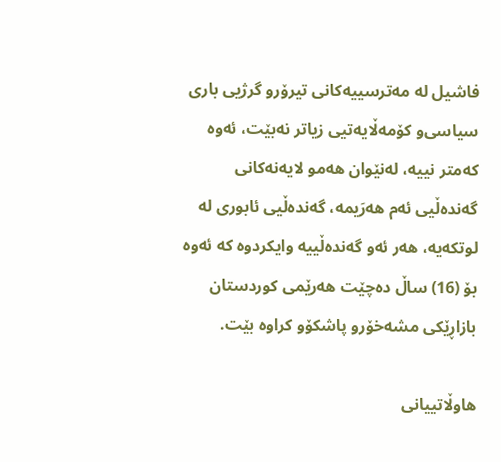فاشیل له‌ مه‌ترسییه‌كانی تیرۆرو گرژیی باری سیاسی‌و كۆمه‌ڵایه‌تیی زیاتر نه‌بێت، ئه‌وه‌ كه‌متر نییه‌، له‌نێوان هه‌مو لایه‌نه‌كانی گه‌نده‌ڵیی ئه‌م هه‌رَیمه‌، گه‌نده‌ڵیی ئابوری له‌ لوتكه‌یه‌، هه‌ر ئه‌و گه‌نده‌ڵییه‌ وایكردوه‌ كه‌ ئه‌وه‌ بۆ (16) ساڵ‌ ده‌چێت هه‌رێمی كوردستان بازاڕێكی مشه‌خۆرو پاشكۆو كراوه‌ بێت.

هاوڵاتییانی‌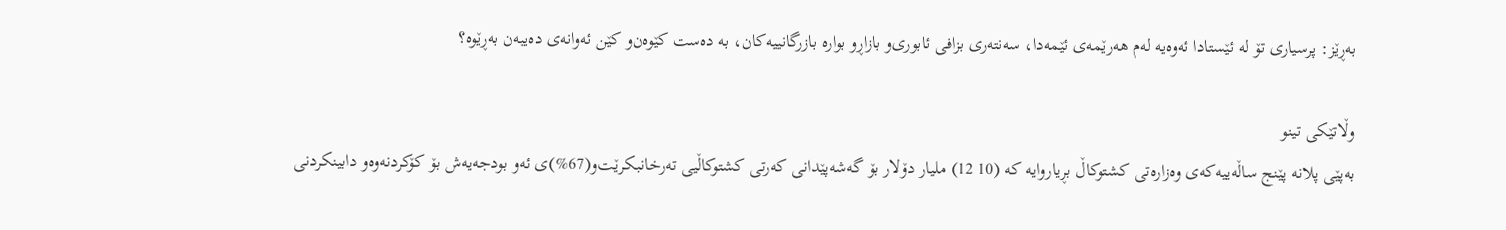به‌ڕێز: پرسیاری‌ تۆ له‌ ئێستادا ئه‌وه‌یه‌ له‌م هه‌رێمه‌ی ئێمه‌دا، سه‌نته‌ری بزافی ئابوری‌و بازاڕو بواره‌ بازرگانییه‌كان، به‌ ده‌ست كێوه‌ن‌و كێن ئه‌وانه‌ی‌ ده‌یبه‌ن به‌ڕێوه‌؟

وڵاتێكی‌ تینو
به‌پێی‌ پلانه‌ پێنج ساڵه‌ییه‌كه‌ی‌ وه‌زاره‌تی‌ كشتوكاڵ‌ بڕیاروایه‌ كه‌ (10 12) ملیار دۆلار بۆ گه‌شه‌پێدانی‌ كه‌رتی‌ كشتوكاڵیی‌ ته‌رخانبكرێت‌و(67%)ی‌ ئه‌و بودجه‌یه‌ش بۆ كۆكردنه‌وه‌و دابینكردنی‌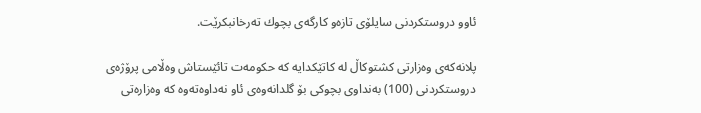ئاو‌و دروستكردنی‌ سایلۆی‌ تازه‌و كارگه‌ی‌ بچوك ته‌رخانبكرێت.

پلانه‌كه‌ی‌ وه‌زارتی‌ كشتوكاڵ‌ له‌ كاتێكدایه‌ كه‌ حكومه‌ت تائێستاش وه‌ڵامی‌ پرۆژه‌ی‌ دروستكردنی‌ (100) به‌نداوی‌ بچوكی‌ بۆ گلدانه‌وه‌ی‌ ئاو نه‌داوه‌ته‌وه‌ كه‌ وه‌زاره‌تی‌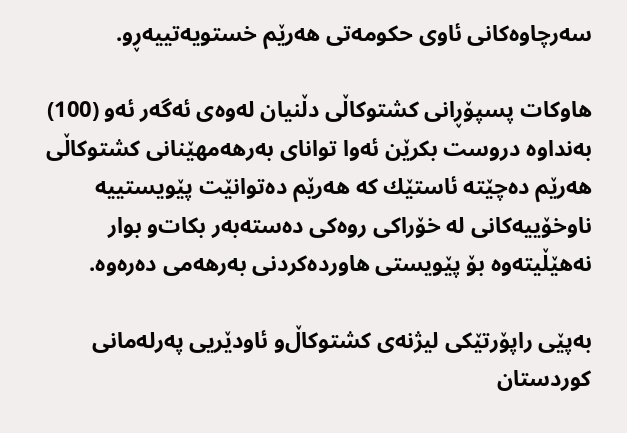سه‌رچاوه‌كانی‌ ئاوی‌ حكومه‌تی‌ هه‌رێم خستویه‌تییه‌ڕو.

هاوكات پسپۆڕانی‌ كشتوكاڵی‌ دڵنیان له‌وه‌ی‌ ئه‌گه‌ر ئه‌و (100) به‌نداوه‌ دروست بكرێن ئه‌وا توانای‌ به‌رهه‌مهێنانی‌ كشتوكاڵی‌ هه‌رێم ده‌چێته‌ ئاستێك كه‌ هه‌رێم ده‌توانێت پێویستییه‌ ناوخۆییه‌كانی‌ له‌ خۆراكی‌ روه‌كی‌ ده‌سته‌به‌ر بكات‌و بوار نه‌هێڵیته‌وه‌ بۆ پێویستی‌ هاورده‌كردنی‌ به‌رهه‌می‌ ده‌ره‌وه‌.

به‌پێی‌ راپۆرتێكی‌ لیژنه‌ی‌ كشتوكاڵ‌‌و ئاودێریی‌ په‌رله‌مانی‌ كوردستان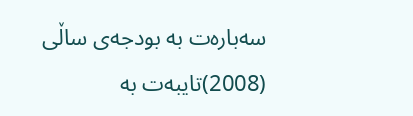سه‌باره‌ت به‌ بودجه‌ی‌ ساڵی‌ (2008)تایبه‌ت به‌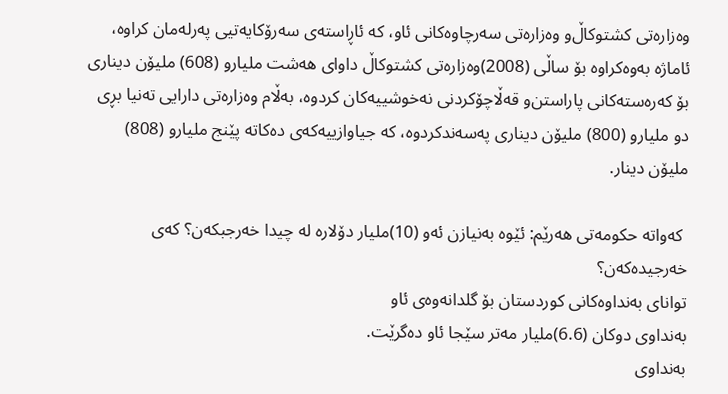وه‌زاره‌تی‌ كشتوكاڵ‌‌و وه‌زاره‌تی‌ سه‌رچاوه‌كانی‌ ئاو، كه‌ ئاڕاسته‌ی‌ سه‌رۆكایه‌تیی‌ په‌رله‌مان كراوه‌، ئاماژه‌ به‌وه‌كراوه‌ بۆ ساڵی‌ (2008)وه‌زاره‌تی‌ كشتوكاڵ‌ داوای‌ هه‌شت ملیارو (608) ملیۆن دیناری‌ بۆ كه‌ره‌سته‌كانی‌ پاراستن‌و قه‌ڵاچۆكردنی‌ نه‌خوشییه‌كان كردوه‌، به‌ڵام وه‌زاره‌تی‌ دارایی‌ ته‌نیا بڕی‌ دو ملیارو (800) ملیۆن دیناری‌ په‌سه‌ندكردوه‌، كه‌ جیاوازییه‌كه‌ی‌ ده‌كاته‌ پێنج ملیارو (808) ملیۆن دینار.

 كه‌واته‌ حكومه‌تی‌ هه‌رێم: ئێوه‌ به‌نیازن ئه‌و (10)ملیار دۆلاره‌ له‌ چیدا خه‌رجبكه‌ن؟ كه‌ی‌ خه‌رجیده‌كه‌ن؟
توانای‌ به‌نداوه‌كانی‌ كوردستان بۆ گلدانه‌وه‌ی‌ ئاو
به‌نداوی‌ دوكان (6.6)ملیار مه‌تر سێجا ئا‌و ده‌گرێت.
به‌نداوی‌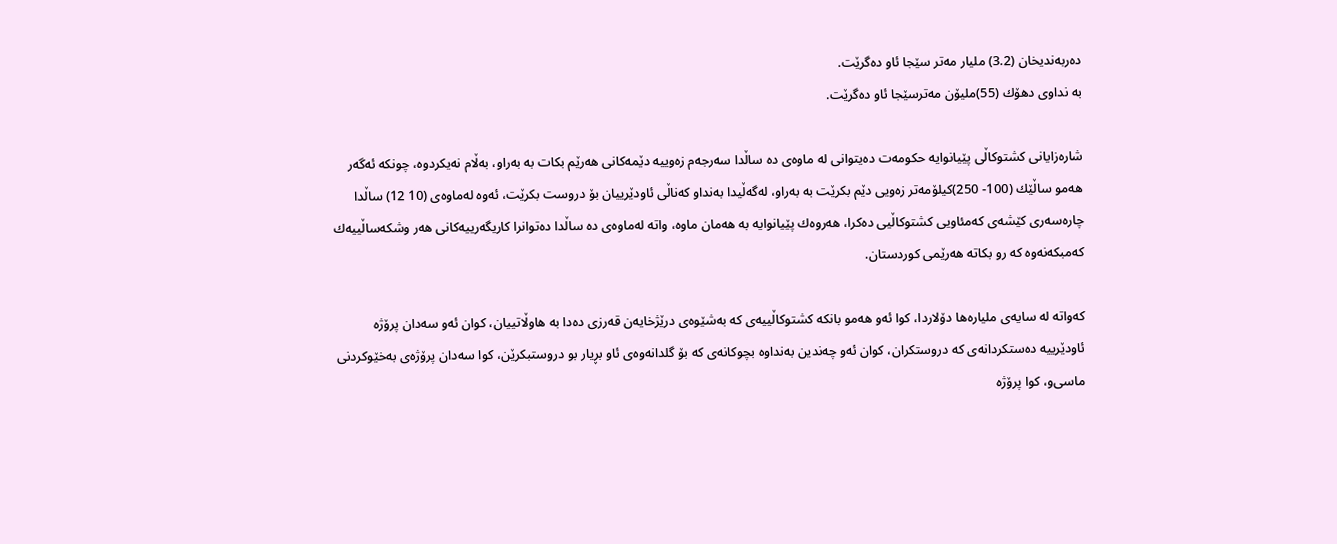ده‌ربه‌ندیخان (3.2) ملیار مه‌تر سێجا ئاو ده‌گرێت.
به‌ نداوی‌ دهۆك (55)ملیۆن مه‌ترسێجا ئاو ده‌گرێت.

شاره‌زایانی‌ كشتوكاڵی‌ پێیانوایه‌ حكومه‌ت ده‌یتوانی‌ له‌ ماوه‌ی‌ ده‌ ساڵدا سه‌رجه‌م زه‌وییه‌ دێمه‌كانی‌ هه‌رێم بكات به‌ به‌راو، به‌ڵام نه‌یكردوه‌، چونكه‌ ئه‌گه‌ر هه‌مو ساڵێك (100- 250)كیلۆمه‌تر زه‌ویی‌ دێم بكرێت به‌ به‌راو، له‌گه‌ڵیدا به‌نداو كه‌ناڵی‌ ئاودێرییان بۆ دروست بكرێت، ئه‌وه‌ له‌ماوه‌ی‌ (10 12) ساڵدا چاره‌سه‌ری‌ كێشه‌ی‌ كه‌مئاویی‌ كشتوكاڵیی‌ ده‌كرا، هه‌روه‌ك پێیانوایه‌ به‌ هه‌مان ماوه‌، واته‌ له‌ماوه‌ی‌ ده‌ ساڵدا ده‌توانرا كاریگه‌رییه‌كانی‌ هه‌ر وشكه‌ساڵییه‌ك كه‌مبكه‌نه‌وه‌ كه‌ رو بكاته‌ هه‌رێمی‌ كوردستان.

كه‌واته‌ له‌ سایه‌ی‌ ملیاره‌ها دۆلاردا، كوا ئه‌و هه‌مو بانكه‌ كشتوكاڵییه‌ی‌ كه‌ به‌شێوه‌ی‌ درێژخایه‌ن قه‌رزی‌ ده‌دا به‌ هاوڵاتییان، كوان ئه‌و سه‌دان پرۆژه‌ ئاودێرییه‌ ده‌ستكردانه‌ی‌ كه‌ دروستكران، كوان ئه‌و چه‌ندین به‌نداوه‌ بچوكانه‌ی‌ كه‌ بۆ گلدانه‌وه‌ی‌ ئاو بڕیار بو دروستبكرێن، كوا سه‌دان پرۆژه‌ی‌ به‌خێوكردنی‌ ماسی‌‌و، كوا پرۆژه‌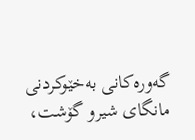گه‌وره‌كانی‌ به‌خێوكردنی‌ مانگای‌ شیرو گۆشت،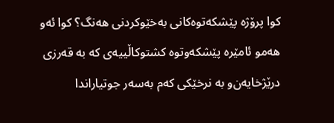كوا پرۆژه‌ پێشكه‌توه‌كانی‌ به‌خێوكردنی‌ هه‌نگ؟ كوا ئه‌و هه‌مو ئامێره‌ پێشكه‌وتوه‌ كشتوكاڵییه‌ی‌ كه‌ به‌ قه‌رزی‌ درێژخایه‌ن‌و به‌ نرخێكی‌ كه‌م به‌سه‌ر جوتیاراندا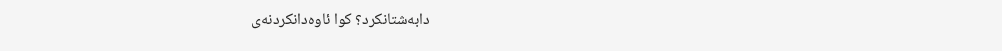دابه‌شتانكرد؟ كوا ئاوه‌دانكردنه‌ی‌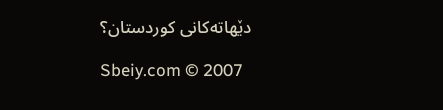دێهاته‌كانی‌ كوردستان؟

Sbeiy.com © 2007